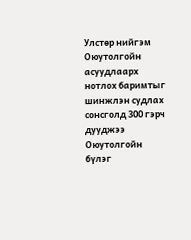Улстөр нийгэм
Оюутолгойн асуудлаарх нотлох баримтыг шинжлэн судлах сонсголд 300 гэрч дууджээ
Оюутолгойн бүлэг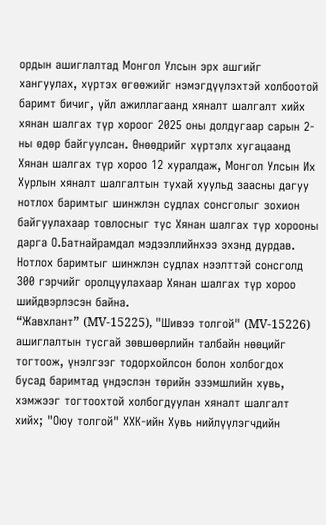ордын ашиглалтад Монгол Улсын эрх ашгийг хангуулах, хүртэх өгөөжийг нэмэгдүүлэхтэй холбоотой баримт бичиг, үйл ажиллагаанд хяналт шалгалт хийх хянан шалгах түр хороог 2025 оны долдугаар сарын 2-ны өдөр байгуулсан. Өнөөдрийг хүртэлх хугацаанд Хянан шалгах түр хороо 12 хуралдаж, Монгол Улсын Их Хурлын хяналт шалгалтын тухай хуульд заасны дагуу нотлох баримтыг шинжлэн судлах сонсголыг зохион байгуулахаар товлосныг тус Хянан шалгах түр хорооны дарга О.Батнайрамдал мэдээллийнхээ эхэнд дурдав.
Нотлох баримтыг шинжлэн судлах нээлттэй сонсголд 300 гэрчийг оролцуулахаар Хянан шалгах түр хороо шийдвэрлэсэн байна.
“Жавхлант” (MV-15225), "Шивээ толгой" (MV-15226) ашиглалтын тусгай зөвшөөрлийн талбайн нөөцийг тогтоож, үнэлгээг тодорхойлсон болон холбогдох бусад баримтад үндэслэн төрийн эзэмшлийн хувь, хэмжээг тогтоохтой холбогдуулан хяналт шалгалт хийх; "Оюу толгой" ХХК-ийн Хувь нийлүүлэгчдийн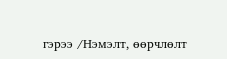гэрээ /Нэмэлт, өөрчлөлт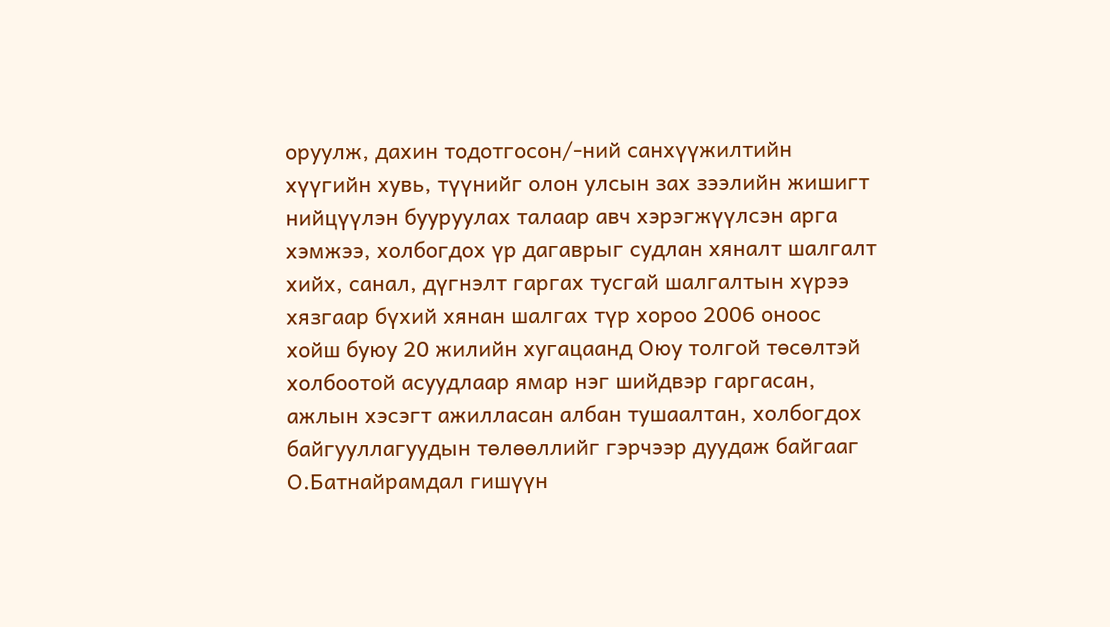оруулж, дахин тодотгосон/-ний санхүүжилтийн хүүгийн хувь, түүнийг олон улсын зах зээлийн жишигт нийцүүлэн бууруулах талаар авч хэрэгжүүлсэн арга хэмжээ, холбогдох үр дагаврыг судлан хяналт шалгалт хийх, санал, дүгнэлт гаргах тусгай шалгалтын хүрээ хязгаар бүхий хянан шалгах түр хороо 2006 оноос хойш буюу 20 жилийн хугацаанд Оюу толгой төсөлтэй холбоотой асуудлаар ямар нэг шийдвэр гаргасан, ажлын хэсэгт ажилласан албан тушаалтан, холбогдох байгууллагуудын төлөөллийг гэрчээр дуудаж байгааг О.Батнайрамдал гишүүн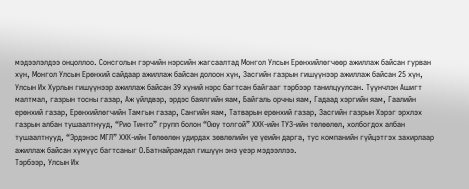мэдээлэлдээ онцоллоо. Сонсголын гэрчийн нэрсийн жагсаалтад Монгол Улсын Ерөнхийлөгчөөр ажиллаж байсан гурван хүн, Монгол Улсын Ерөнхий сайдаар ажиллаж байсан долоон хүн, Засгийн газрын гишүүнээр ажиллаж байсан 25 хүн, Улсын Их Хурлын гишүүнээр ажиллаж байсан 39 хүний нэрс багтсан байгааг тэрбээр танилцуулсан. Түүнчлэн Ашигт малтмал, газрын тосны газар, Аж үйлдвэр, эрдэс баялгийн яам, Байгаль орчны яам, Гадаад хэргийн яам, Гаалийн ерөнхий газар, Ерөнхийлөгчийн Тамгын газар, Сангийн яам, Татварын ерөнхий газар, Засгийн газрын Хэрэг эрхлэх газрын албан тушаалтнууд, “Рио Тинто” групп болон “Оюу толгой” ХХК-ийн ТУЗ-ийн төлөөлөл, холбогдох албан тушаалтнууд, “Эрдэнэс МГЛ” ХХК-ийн Төлөөлөн удирдах зөвлөлийн үе үеийн дарга, тус компанийн гүйцэтгэх захирлаар ажиллаж байсан хүмүүс багтсаныг О.Батнайрамдал гишүүн энэ үеэр мэдээллээ.
Тэрбээр, Улсын Их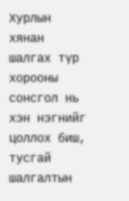Хурлын хянан шалгах түр хорооны сонсгол нь хэн нэгнийг цоллох биш, тусгай шалгалтын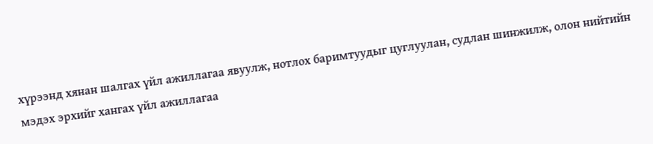хүрээнд хянан шалгах үйл ажиллагаа явуулж, нотлох баримтуудыг цуглуулан, судлан шинжилж, олон нийтийн мэдэх эрхийг хангах үйл ажиллагаа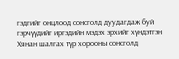гэдгийг онцлоод сонсголд дуудагдаж буй гэрчүүдийг иргэдийн мэдэх эрхийг хүндэтгэн Хянан шалгах түр хорооны сонсголд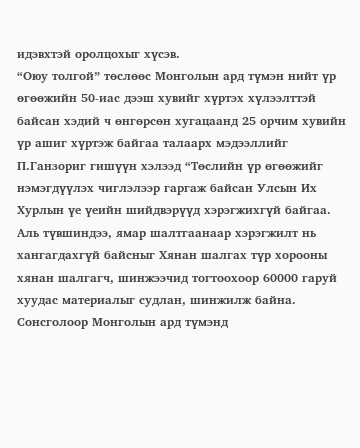идэвхтэй оролцохыг хүсэв.
“Оюу толгой” төслөөс Монголын ард түмэн нийт үр өгөөжийн 50-иас дээш хувийг хүртэх хүлээлттэй байсан хэдий ч өнгөрсөн хугацаанд 25 орчим хувийн үр ашиг хүртэж байгаа талаарх мэдээллийг П.Ганзориг гишүүн хэлээд “Төслийн үр өгөөжийг нэмэгдүүлэх чиглэлээр гаргаж байсан Улсын Их Хурлын үе үеийн шийдвэрүүд хэрэгжихгүй байгаа. Аль түвшиндээ, ямар шалтгаанаар хэрэгжилт нь хангагдахгүй байсныг Хянан шалгах түр хорооны хянан шалгагч, шинжээчид тогтоохоор 60000 гаруй хуудас материалыг судлан, шинжилж байна. Сонсголоор Монголын ард түмэнд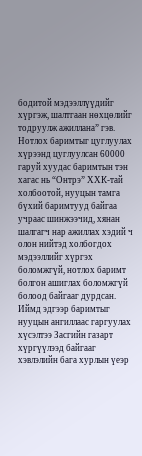бодитой мэдээллүүдийг хүргэж, шалтгаан нөхцөлийг тодруулж ажиллана” гэв. Нотлох баримтыг цуглуулах хүрээнд цуглуулсан 60000 гаруй хуудас баримтын тэн хагас нь “Онтрэ” ХХК-тай холбоотой, нууцын тамга бүхий баримтууд байгаа учраас шинжээчид, хянан шалгагч нар ажиллах хэдий ч олон нийтэд холбогдох мэдээллийг хүргэх боломжгүй, нотлох баримт болгон ашиглах боломжгүй болоод байгааг дурдсан. Иймд эдгээр баримтыг нууцын ангиллаас гаргуулах хүсэлтээ Засгийн газарт хүргүүлээд байгааг хэвлэлийн бага хурлын үеэр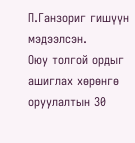П.Ганзориг гишүүн мэдээлсэн.
Оюу толгой ордыг ашиглах хөрөнгө оруулалтын 30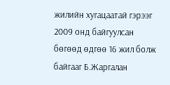жилийн хугацаатай гэрээг 2009 онд байгуулсан бөгөөд өдгөө 16 жил болж байгааг Б.Жаргалан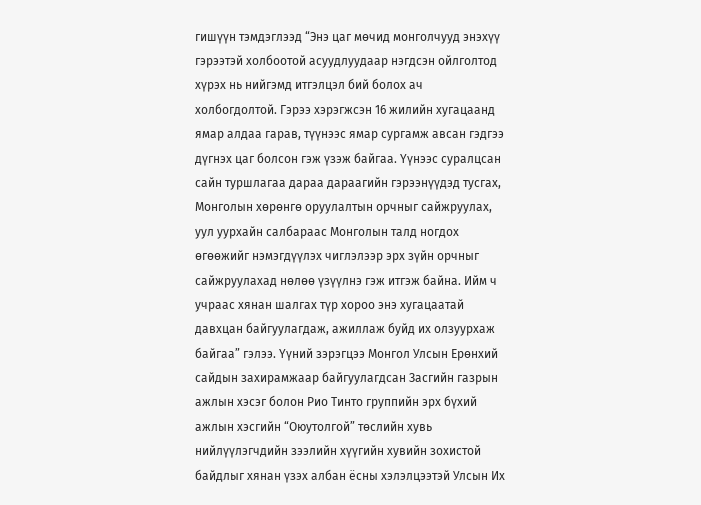гишүүн тэмдэглээд “Энэ цаг мөчид монголчууд энэхүү гэрээтэй холбоотой асуудлуудаар нэгдсэн ойлголтод хүрэх нь нийгэмд итгэлцэл бий болох ач холбогдолтой. Гэрээ хэрэгжсэн 16 жилийн хугацаанд ямар алдаа гарав, түүнээс ямар сургамж авсан гэдгээ дүгнэх цаг болсон гэж үзэж байгаа. Үүнээс суралцсан сайн туршлагаа дараа дараагийн гэрээнүүдэд тусгах, Монголын хөрөнгө оруулалтын орчныг сайжруулах, уул уурхайн салбараас Монголын талд ногдох өгөөжийг нэмэгдүүлэх чиглэлээр эрх зүйн орчныг сайжруулахад нөлөө үзүүлнэ гэж итгэж байна. Ийм ч учраас хянан шалгах түр хороо энэ хугацаатай давхцан байгуулагдаж, ажиллаж буйд их олзуурхаж байгаа” гэлээ. Үүний зэрэгцээ Монгол Улсын Ерөнхий сайдын захирамжаар байгуулагдсан Засгийн газрын ажлын хэсэг болон Рио Тинто группийн эрх бүхий ажлын хэсгийн “Оюутолгой” төслийн хувь нийлүүлэгчдийн зээлийн хүүгийн хувийн зохистой байдлыг хянан үзэх албан ёсны хэлэлцээтэй Улсын Их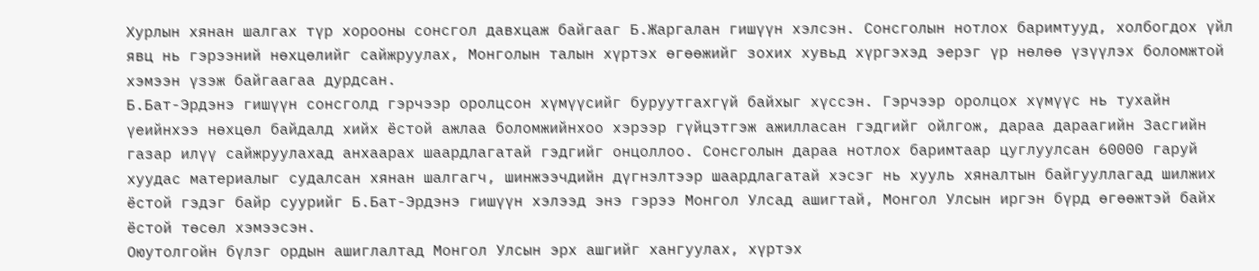Хурлын хянан шалгах түр хорооны сонсгол давхцаж байгааг Б.Жаргалан гишүүн хэлсэн. Сонсголын нотлох баримтууд, холбогдох үйл явц нь гэрээний нөхцөлийг сайжруулах, Монголын талын хүртэх өгөөжийг зохих хувьд хүргэхэд эерэг үр нөлөө үзүүлэх боломжтой хэмээн үзэж байгаагаа дурдсан.
Б.Бат-Эрдэнэ гишүүн сонсголд гэрчээр оролцсон хүмүүсийг буруутгахгүй байхыг хүссэн. Гэрчээр оролцох хүмүүс нь тухайн үеийнхээ нөхцөл байдалд хийх ёстой ажлаа боломжийнхоо хэрээр гүйцэтгэж ажилласан гэдгийг ойлгож, дараа дараагийн Засгийн газар илүү сайжруулахад анхаарах шаардлагатай гэдгийг онцоллоо. Сонсголын дараа нотлох баримтаар цуглуулсан 60000 гаруй хуудас материалыг судалсан хянан шалгагч, шинжээчдийн дүгнэлтээр шаардлагатай хэсэг нь хууль хяналтын байгууллагад шилжих ёстой гэдэг байр суурийг Б.Бат-Эрдэнэ гишүүн хэлээд энэ гэрээ Монгол Улсад ашигтай, Монгол Улсын иргэн бүрд өгөөжтэй байх ёстой төсөл хэмээсэн.
Оюутолгойн бүлэг ордын ашиглалтад Монгол Улсын эрх ашгийг хангуулах, хүртэх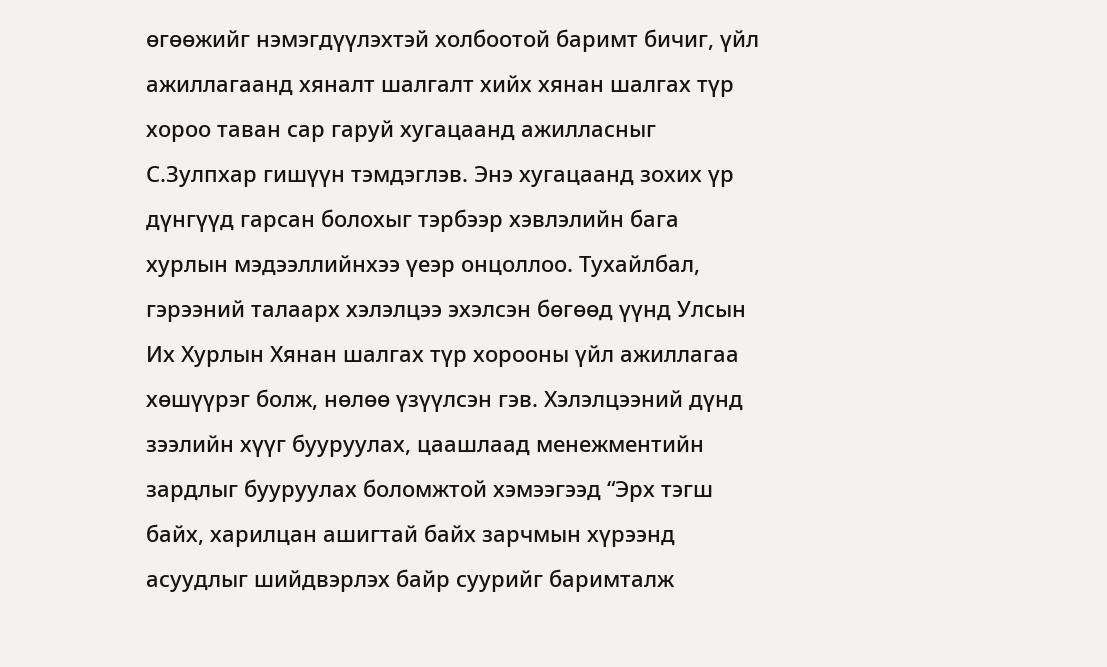өгөөжийг нэмэгдүүлэхтэй холбоотой баримт бичиг, үйл ажиллагаанд хяналт шалгалт хийх хянан шалгах түр хороо таван сар гаруй хугацаанд ажилласныг С.Зулпхар гишүүн тэмдэглэв. Энэ хугацаанд зохих үр дүнгүүд гарсан болохыг тэрбээр хэвлэлийн бага хурлын мэдээллийнхээ үеэр онцоллоо. Тухайлбал, гэрээний талаарх хэлэлцээ эхэлсэн бөгөөд үүнд Улсын Их Хурлын Хянан шалгах түр хорооны үйл ажиллагаа хөшүүрэг болж, нөлөө үзүүлсэн гэв. Хэлэлцээний дүнд зээлийн хүүг бууруулах, цаашлаад менежментийн зардлыг бууруулах боломжтой хэмээгээд “Эрх тэгш байх, харилцан ашигтай байх зарчмын хүрээнд асуудлыг шийдвэрлэх байр суурийг баримталж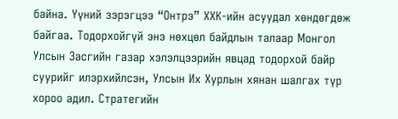байна. Үүний зэрэгцээ “Онтрэ” ХХК-ийн асуудал хөндөгдөж байгаа. Тодорхойгүй энэ нөхцөл байдлын талаар Монгол Улсын Засгийн газар хэлэлцээрийн явцад тодорхой байр суурийг илэрхийлсэн, Улсын Их Хурлын хянан шалгах түр хороо адил. Стратегийн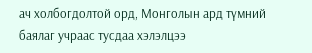ач холбогдолтой орд, Монголын ард түмний баялаг учраас тусдаа хэлэлцээ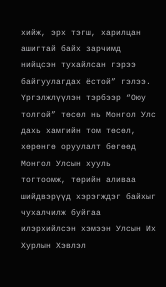хийж, эрх тэгш, харилцан ашигтай байх зарчимд нийцсэн тухайлсан гэрээ байгуулагдах ёстой” гэлээ. Үргэлжлүүлэн тэрбээр “Оюу толгой” төсөл нь Монгол Улс дахь хамгийн том төсөл, хөрөнгө оруулалт бөгөөд Монгол Улсын хууль тогтоомж, төрийн аливаа шийдвэрүүд хэрэгждэг байхыг чухалчилж буйгаа илэрхийлсэн хэмээн Улсын Их Хурлын Хэвлэл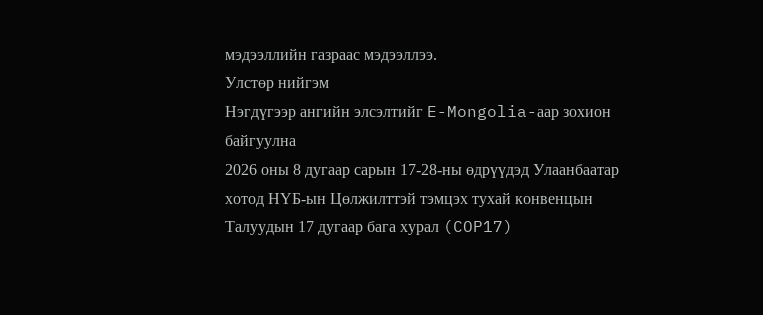мэдээллийн газраас мэдээллээ.
Улстөр нийгэм
Нэгдүгээр ангийн элсэлтийг E-Mongolia-аар зохион байгуулна
2026 оны 8 дугаар сарын 17-28-ны өдрүүдэд Улаанбаатар хотод НҮБ-ын Цөлжилттэй тэмцэх тухай конвенцын Талуудын 17 дугаар бага хурал (COP17)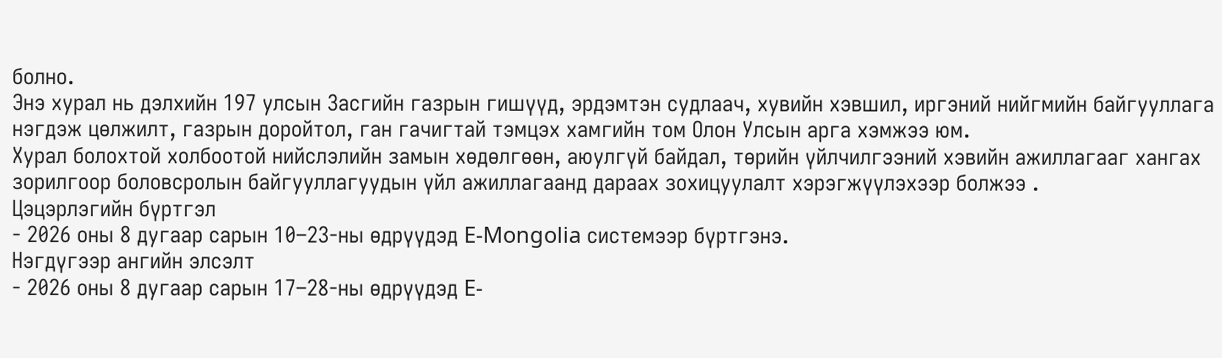болно.
Энэ хурал нь дэлхийн 197 улсын Засгийн газрын гишүүд, эрдэмтэн судлаач, хувийн хэвшил, иргэний нийгмийн байгууллага нэгдэж цөлжилт, газрын доройтол, ган гачигтай тэмцэх хамгийн том Олон Улсын арга хэмжээ юм.
Хурал болохтой холбоотой нийслэлийн замын хөдөлгөөн, аюулгүй байдал, төрийн үйлчилгээний хэвийн ажиллагааг хангах зорилгоор боловсролын байгууллагуудын үйл ажиллагаанд дараах зохицуулалт хэрэгжүүлэхээр болжээ .
Цэцэрлэгийн бүртгэл
- 2026 оны 8 дугаар сарын 10–23-ны өдрүүдэд E-Mongolia системээр бүртгэнэ.
Нэгдүгээр ангийн элсэлт
- 2026 оны 8 дугаар сарын 17–28-ны өдрүүдэд E-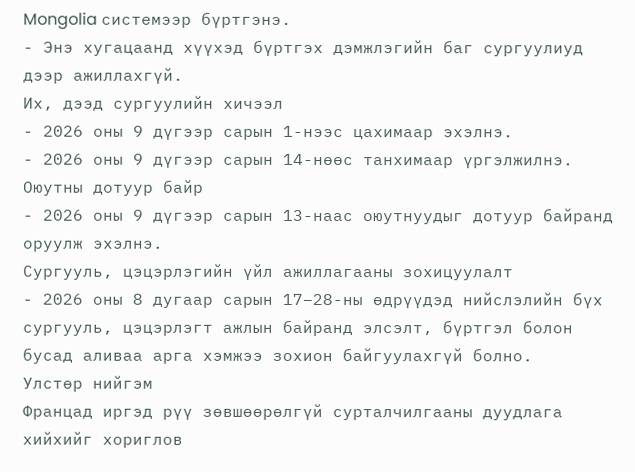Mongolia системээр бүртгэнэ.
- Энэ хугацаанд хүүхэд бүртгэх дэмжлэгийн баг сургуулиуд дээр ажиллахгүй.
Их, дээд сургуулийн хичээл
- 2026 оны 9 дүгээр сарын 1-нээс цахимаар эхэлнэ.
- 2026 оны 9 дүгээр сарын 14-нөөс танхимаар үргэлжилнэ.
Оюутны дотуур байр
- 2026 оны 9 дүгээр сарын 13-наас оюутнуудыг дотуур байранд оруулж эхэлнэ.
Сургууль, цэцэрлэгийн үйл ажиллагааны зохицуулалт
- 2026 оны 8 дугаар сарын 17–28-ны өдрүүдэд нийслэлийн бүх сургууль, цэцэрлэгт ажлын байранд элсэлт, бүртгэл болон бусад аливаа арга хэмжээ зохион байгуулахгүй болно.
Улстөр нийгэм
Францад иргэд рүү зөвшөөрөлгүй сурталчилгааны дуудлага хийхийг хориглов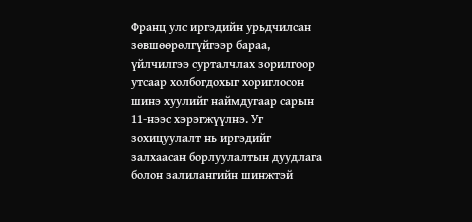Франц улс иргэдийн урьдчилсан зөвшөөрөлгүйгээр бараа, үйлчилгээ сурталчлах зорилгоор утсаар холбогдохыг хориглосон шинэ хуулийг наймдугаар сарын 11-нээс хэрэгжүүлнэ. Уг зохицуулалт нь иргэдийг залхаасан борлуулалтын дуудлага болон залилангийн шинжтэй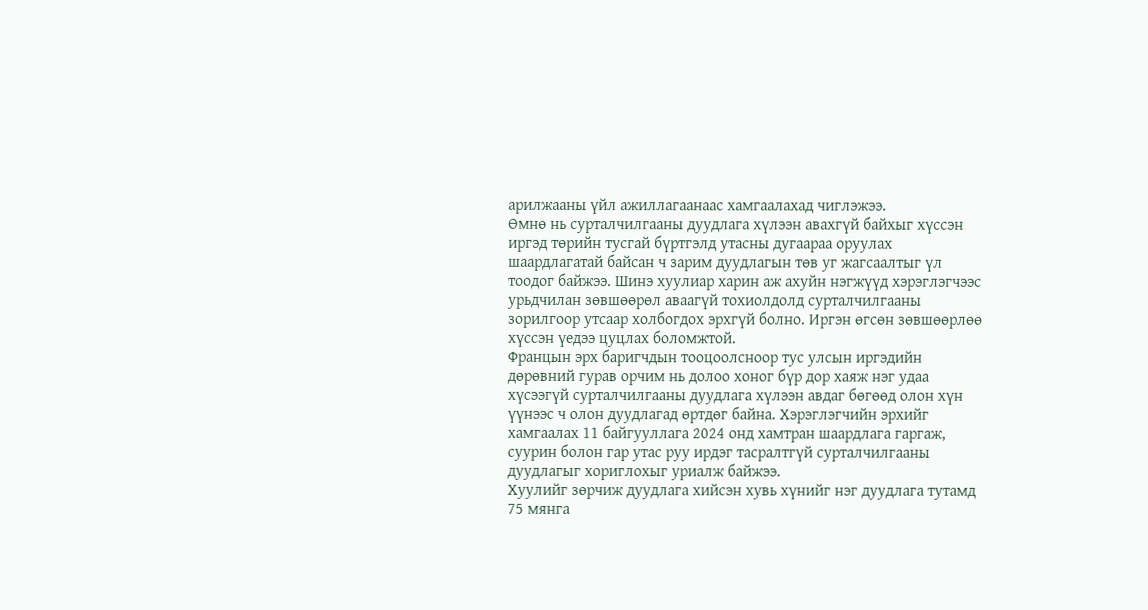арилжааны үйл ажиллагаанаас хамгаалахад чиглэжээ.
Өмнө нь сурталчилгааны дуудлага хүлээн авахгүй байхыг хүссэн иргэд төрийн тусгай бүртгэлд утасны дугаараа оруулах шаардлагатай байсан ч зарим дуудлагын төв уг жагсаалтыг үл тоодог байжээ. Шинэ хуулиар харин аж ахуйн нэгжүүд хэрэглэгчээс урьдчилан зөвшөөрөл аваагүй тохиолдолд сурталчилгааны зорилгоор утсаар холбогдох эрхгүй болно. Иргэн өгсөн зөвшөөрлөө хүссэн үедээ цуцлах боломжтой.
Францын эрх баригчдын тооцоолсноор тус улсын иргэдийн дөрөвний гурав орчим нь долоо хоног бүр дор хаяж нэг удаа хүсээгүй сурталчилгааны дуудлага хүлээн авдаг бөгөөд олон хүн үүнээс ч олон дуудлагад өртдөг байна. Хэрэглэгчийн эрхийг хамгаалах 11 байгууллага 2024 онд хамтран шаардлага гаргаж, суурин болон гар утас руу ирдэг тасралтгүй сурталчилгааны дуудлагыг хориглохыг уриалж байжээ.
Хуулийг зөрчиж дуудлага хийсэн хувь хүнийг нэг дуудлага тутамд 75 мянга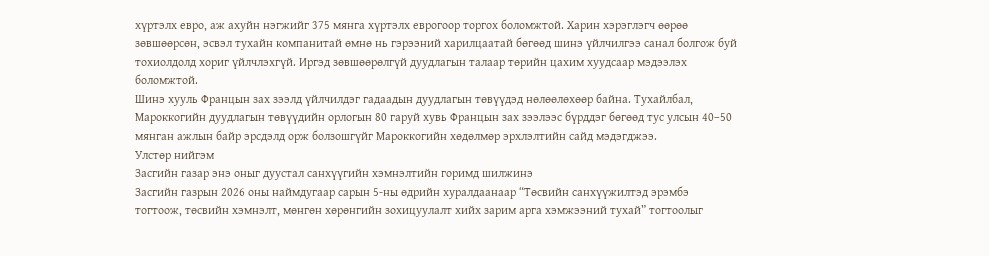хүртэлх евро, аж ахуйн нэгжийг 375 мянга хүртэлх еврогоор торгох боломжтой. Харин хэрэглэгч өөрөө зөвшөөрсөн, эсвэл тухайн компанитай өмнө нь гэрээний харилцаатай бөгөөд шинэ үйлчилгээ санал болгож буй тохиолдолд хориг үйлчлэхгүй. Иргэд зөвшөөрөлгүй дуудлагын талаар төрийн цахим хуудсаар мэдээлэх боломжтой.
Шинэ хууль Францын зах зээлд үйлчилдэг гадаадын дуудлагын төвүүдэд нөлөөлөхөөр байна. Тухайлбал, Мароккогийн дуудлагын төвүүдийн орлогын 80 гаруй хувь Францын зах зээлээс бүрддэг бөгөөд тус улсын 40–50 мянган ажлын байр эрсдэлд орж болзошгүйг Мароккогийн хөдөлмөр эрхлэлтийн сайд мэдэгджээ.
Улстөр нийгэм
Засгийн газар энэ оныг дуустал санхүүгийн хэмнэлтийн горимд шилжинэ
Засгийн газрын 2026 оны наймдугаар сарын 5-ны өдрийн хуралдаанаар “Төсвийн санхүүжилтэд эрэмбэ тогтоож, төсвийн хэмнэлт, мөнгөн хөрөнгийн зохицуулалт хийх зарим арга хэмжээний тухай” тогтоолыг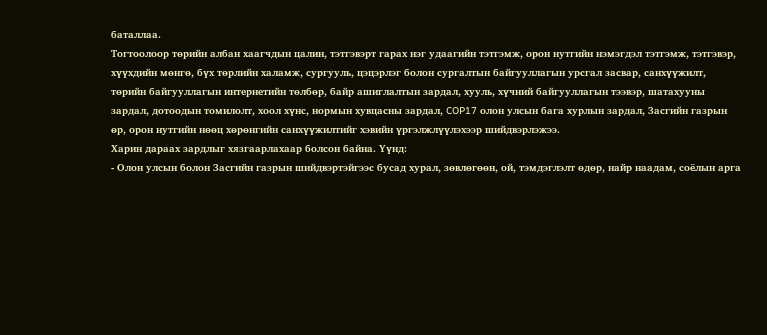баталлаа.
Тогтоолоор төрийн албан хаагчдын цалин, тэтгэвэрт гарах нэг удаагийн тэтгэмж, орон нутгийн нэмэгдэл тэтгэмж, тэтгэвэр, хүүхдийн мөнгө, бүх төрлийн халамж, сургууль, цэцэрлэг болон сургалтын байгууллагын урсгал засвар, санхүүжилт, төрийн байгууллагын интернетийн төлбөр, байр ашиглалтын зардал, хууль, хүчний байгууллагын тээвэр, шатахууны зардал, дотоодын томилолт, хоол хүнс, нормын хувцасны зардал, COP17 олон улсын бага хурлын зардал, Засгийн газрын өр, орон нутгийн нөөц хөрөнгийн санхүүжилтийг хэвийн үргэлжлүүлэхээр шийдвэрлэжээ.
Харин дараах зардлыг хязгаарлахаар болсон байна. Үүнд:
- Олон улсын болон Засгийн газрын шийдвэртэйгээс бусад хурал, зөвлөгөөн, ой, тэмдэглэлт өдөр, найр наадам, соёлын арга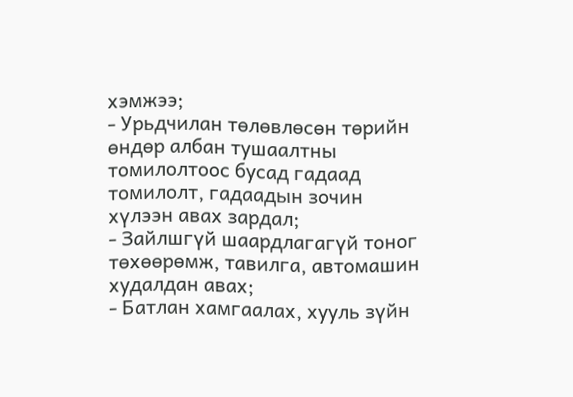хэмжээ;
- Урьдчилан төлөвлөсөн төрийн өндөр албан тушаалтны томилолтоос бусад гадаад томилолт, гадаадын зочин хүлээн авах зардал;
- Зайлшгүй шаардлагагүй тоног төхөөрөмж, тавилга, автомашин худалдан авах;
- Батлан хамгаалах, хууль зүйн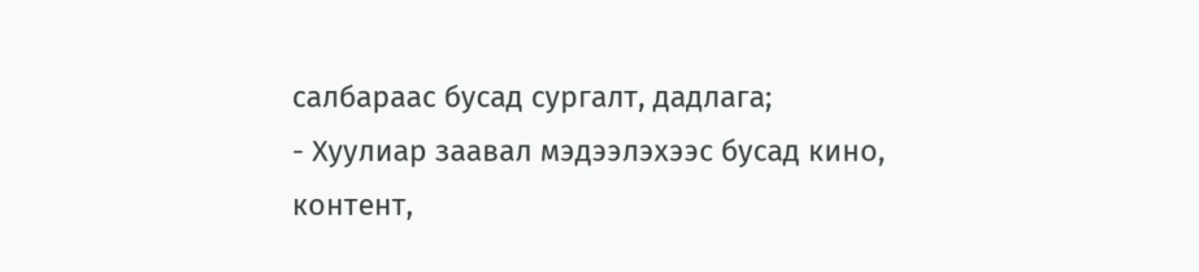салбараас бусад сургалт, дадлага;
- Хуулиар заавал мэдээлэхээс бусад кино, контент,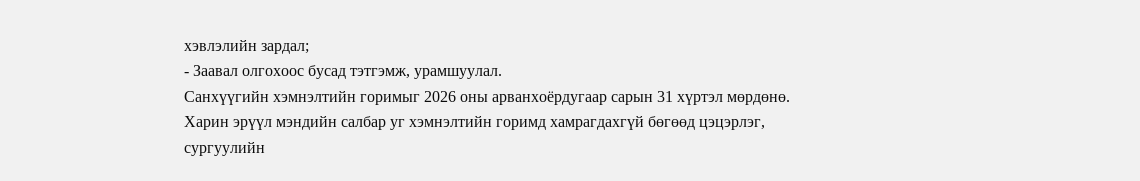хэвлэлийн зардал;
- Заавал олгохоос бусад тэтгэмж, урамшуулал.
Санхүүгийн хэмнэлтийн горимыг 2026 оны арванхоёрдугаар сарын 31 хүртэл мөрдөнө. Харин эрүүл мэндийн салбар уг хэмнэлтийн горимд хамрагдахгүй бөгөөд цэцэрлэг, сургуулийн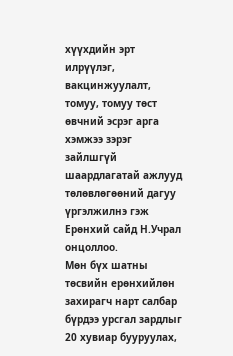хүүхдийн эрт илрүүлэг, вакцинжуулалт, томуу, томуу төст өвчний эсрэг арга хэмжээ зэрэг зайлшгүй шаардлагатай ажлууд төлөвлөгөөний дагуу үргэлжилнэ гэж Ерөнхий сайд Н.Учрал онцоллоо.
Мөн бүх шатны төсвийн ерөнхийлөн захирагч нарт салбар бүрдээ урсгал зардлыг 20 хувиар бууруулах,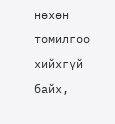нөхөн томилгоо хийхгүй байх,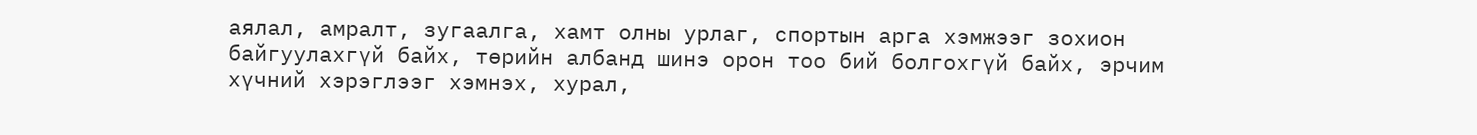аялал, амралт, зугаалга, хамт олны урлаг, спортын арга хэмжээг зохион байгуулахгүй байх, төрийн албанд шинэ орон тоо бий болгохгүй байх, эрчим хүчний хэрэглээг хэмнэх, хурал,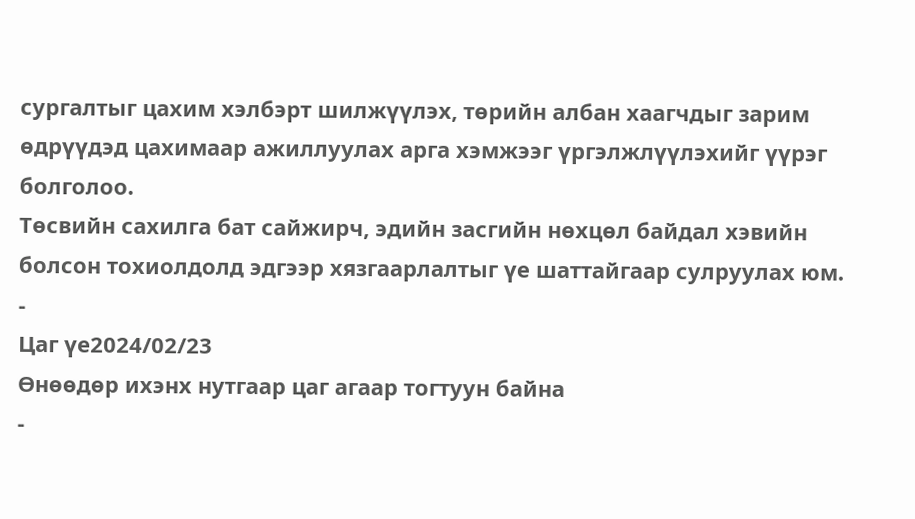сургалтыг цахим хэлбэрт шилжүүлэх, төрийн албан хаагчдыг зарим өдрүүдэд цахимаар ажиллуулах арга хэмжээг үргэлжлүүлэхийг үүрэг болголоо.
Төсвийн сахилга бат сайжирч, эдийн засгийн нөхцөл байдал хэвийн болсон тохиолдолд эдгээр хязгаарлалтыг үе шаттайгаар сулруулах юм.
-
Цаг үе2024/02/23
Өнөөдөр ихэнх нутгаар цаг агаар тогтуун байна
-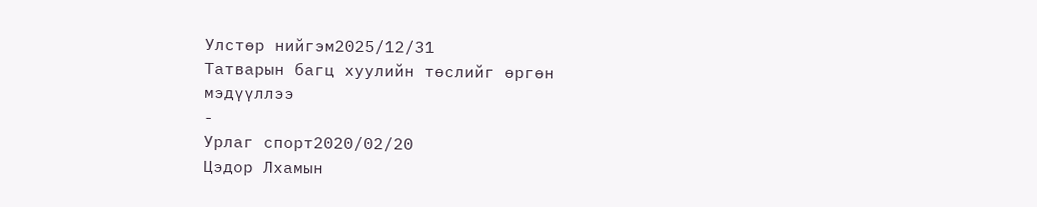Улстөр нийгэм2025/12/31
Татварын багц хуулийн төслийг өргөн мэдүүллээ
-
Урлаг спорт2020/02/20
Цэдор Лхамын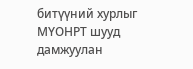битүүний хурлыг МҮОНРТ шууд дамжуулан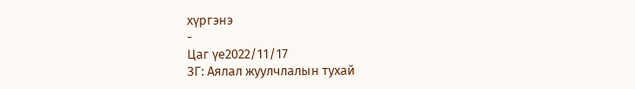хүргэнэ
-
Цаг үе2022/11/17
ЗГ: Аялал жуулчлалын тухай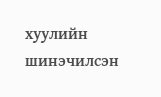хуулийн шинэчилсэн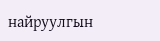найруулгын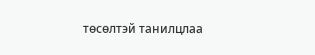төсөлтэй танилцлаа